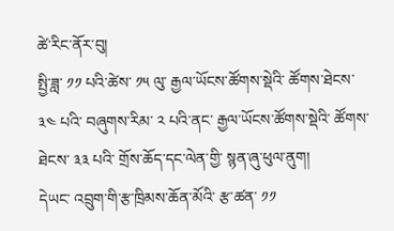ཚེ་རིང་ནོར་བུ།
སྤྱི་ཟླ་ ༡༡ པའི་ཚེས་ ༡༥ ལུ་ རྒྱལ་ཡོངས་ཚོགས་སྡེའི་ ཚོགས་ཐེངས་ ༣༤ པའི་ བཞུགས་རིམ་ ༢ པའི་ནང་ རྒྱལ་ཡོངས་ཚོགས་སྡེའི་ ཚོགས་ཐེངས་ ༣༣ པའི་ གྲོས་ཆོད་དང་ལེན་གྱི་ སྙན་ཞུ་ཕུལ་ནུག།
དེཡང་ འབྲུག་གི་རྩ་ཁྲིམས་ཆོན་མོའི་ རྩ་ཚན་ ༡༡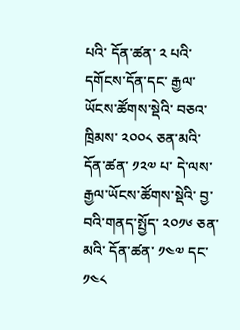པའི་ དོན་ཚན་ ༢ པའི་ དགོངས་དོན་དང་ རྒྱལ་ཡོངས་ཚོགས་སྡེའི་ བཅའ་ཁྲིམས་ ༢༠༠༨ ཅན་མའི་ དོན་ཚན་ ༡༢༧ པ་ དེ་ལས་ རྒྱལ་ཡོངས་ཚོགས་སྡེའི་ བྱ་བའི་གནད་སྤྱོད་ ༢༠༡༦ ཅན་མའི་ དོན་ཚན་ ༡༤༧ དང་ ༡༤༨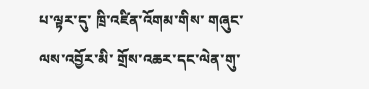པ་ལྟར་དུ་ ཁྲི་འཛིན་འོགམ་གིས་ གཞུང་ལས་འབྱོར་མི་ གྲོས་འཆར་དང་ལེན་གུ་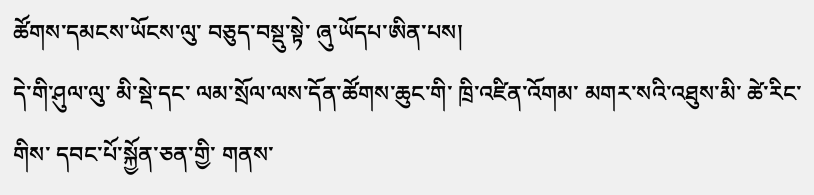ཚོགས་དམངས་ཡོངས་ལུ་ བཅུད་བསྡུ་སྟེ་ ཞུ་ཡོདཔ་ཨིན་པས།
དེ་གི་ཤུལ་ལུ་ མི་སྡེ་དང་ ལམ་སྲོལ་ལས་དོན་ཚོགས་ཆུང་གི་ ཁྲི་འཛིན་འོགམ་ མགར་སའི་འཐུས་མི་ ཚེ་རིང་གིས་ དབང་པོ་སྐྱོན་ཅན་གྱི་ གནས་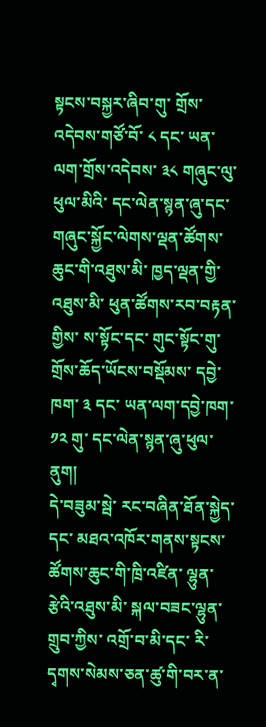སྟངས་བསྐྱར་ཞིབ་གུ་ གྲོས་འདེབས་གཙོ་བོ་ ༨ དང་ ཡན་ལག་གྲོས་འདེབས་ ༣༨ གཞུང་ལུ་ཕུལ་མིའི་ དང་ལེན་སྙན་ཞུ་དང་ གཞུང་སྐྱོང་ལེགས་ལྡན་ཚོགས་ཆུང་གི་འཐུས་མི་ ཁྱད་ལྡན་གྱི་འཐུས་མི་ ཕུན་ཚོགས་རབ་བརྟན་གྱིས་ ས་སྟོང་དང་ གུང་སྟོང་གུ་ གྲོས་ཆོད་ཡོངས་བསྡོམས་ དབྱེ་ཁག་ ༣ དང་ ཡན་ལག་དབྱེ་ཁག་ ༡༢ གུ་ དང་ལེན་སྙན་ཞུ་ཕུལ་ནུག།
དེ་བཟུམ་སྦེ་ རང་བཞིན་ཐོན་སྐྱེད་དང་ མཐའ་འཁོར་གནས་སྟངས་ ཚོགས་ཆུང་གི་ཁྲི་འཛིན་ ལྷུན་རྩེའི་འཐུས་མི་ སྐལ་བཟང་ལྷུན་གྲུབ་ཀྱིས་ འགྲོ་བ་མི་དང་ རི་དྭགས་སེམས་ཅན་ཚུ་གི་བར་ན་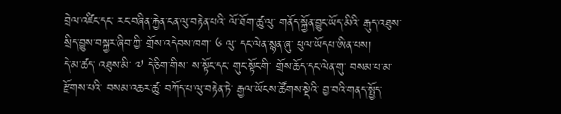བྲེལ་འཛིང་དང་ རང་བཞིན་རྐྱེན་ངན་ལུ་བརྟེན་པའི་ ལོ་ཐོག་ཚུ་ལུ་ གནོད་སྐྱོན་བྱུང་ཡོད་མིའི་ རྒུད་འཐུས་སྲིད་བྱུས་བསྐྱར་ཞིབ་ཀྱི་ གྲོས་འདེབས་ཁག་ ༦ ལུ་ དང་ལེན་སྙན་ཞུ་ ཕུལ་ཡོདཔ་ཨིན་པས།
དེ་མ་ཚད་ འཐུས་མི་ ༧ དེ་ཅིག་གིས་ ས་སྟོང་དང་ གུང་སྟོང་གི་ གྲོས་ཆོད་དང་ལེན་གུ་ བསམ་པ་མ་རྫོགས་པའི་ བསམ་འཆར་ཚུ་ བཀོད་པ་ལུ་བརྟེན་ཏེ་ རྒྱལ་ཡོངས་ཚོགས་སྡེའི་ བྱ་བའི་གནད་སྤྱོད་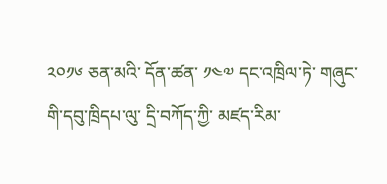༢༠༡༦ ཅན་མའི་ དོན་ཚན་ ༡༤༧ དང་འཁྲིལ་ཏེ་ གཞུང་གི་དབུ་ཁྲིདཔ་ལུ་ དྲི་བཀོད་ཀྱི་ མཛད་རིམ་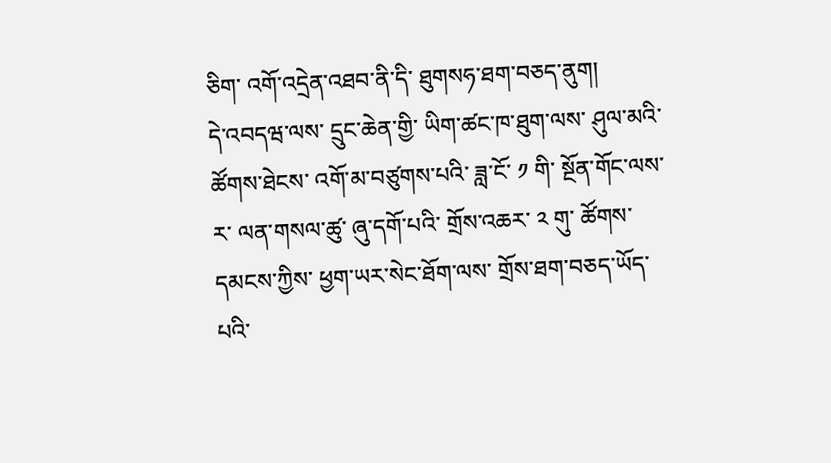ཅིག་ འགོ་འདྲེན་འཐབ་ནི་དི་ ཐུགསཧ་ཐག་བཅད་ནུག།
དེ་འབདཝ་ལས་ དྲུང་ཆེན་གྱི་ ཡིག་ཚང་ཁ་ཐུག་ལས་ ཤུལ་མའི་ཚོགས་ཐེངས་ འགོ་མ་བཙུགས་པའི་ ཟླ་ངོ་ ༡ གི་ སྔོན་གོང་ལས་ར་ ལན་གསལ་ཚུ་ ཞུ་དགོ་པའི་ གྲོས་འཆར་ ༢ གུ་ ཚོགས་དམངས་ཀྱིས་ ཕྱག་ཡར་སེང་ཐོག་ལས་ གྲོས་ཐག་བཅད་ཡོད་པའི་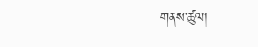གནས་ཚུལ།